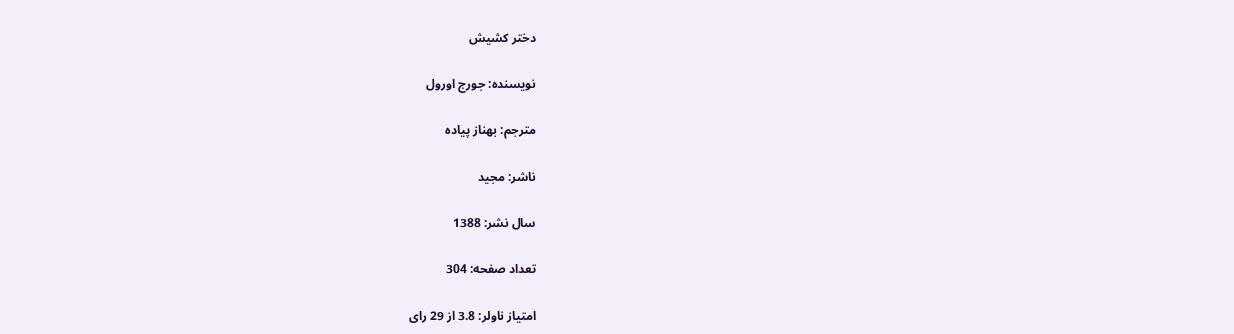دختر کشیش

نویسنده: جورج اورول

مترجم: بهناز پیاده

ناشر: مجید

سال نشر: 1388

تعداد صفحه: 304

امتیاز ناولر: 3.8 از 29 رای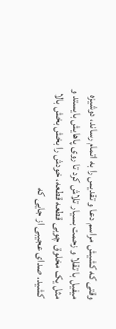وقتی که کشیش مراسم دعا و تقدیس را به اتمام رساند، دوشیزه میفیل با تقلا و زحمت بسیار تلاش کرد تا روی پاهایش بایستد و مثل یک مخلوق چوبی قطعه قطعه، خودش را بخش بخش بالا کشید. صدای عجیبی از جایی که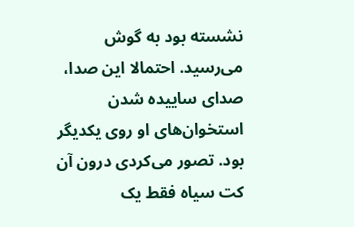نشسته بود به گوش می‌رسید. احتمالا این صدا، صدای ساییده شدن استخوان‌های او روی یکدیگر بود. تصور می‌‌کردی درون آن کت سیاه فقط یک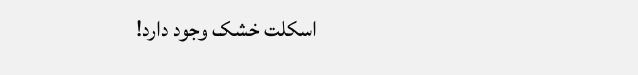اسکلت خشک وجود دارد!